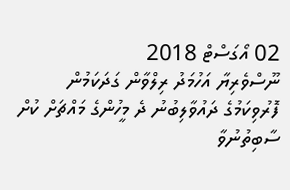02 އޯގަސްޓް 2018
ނޫސްވެރިޔާ އަހުމަދު ރިލްވާން ގަދަކަމުން ފޮރުވިކަމުގެ ދައުވާލިބުނު ދެ މީހުންގެ މައްޗަށް ކުށް ސާބިތުނުވާ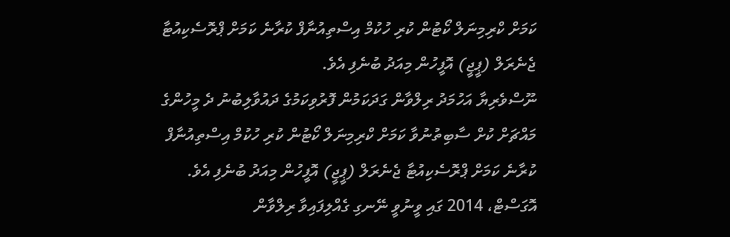ކަމަށް ކްރިމިނަލް ކޯޓުން ކުރި ހުކުމް އިސްތިއުނާފް ކުރާނެ ކަމަށް ޕްރޮސެކިއުޓާ ޖެނެރަލް (ޕީޖީ) އޮފީހުން މިއަދު ބުނެފި އެވެ.
ނޫސްވެރިޔާ އަހުމަދު ރިލްވާން ގަދަކަމުން ފޮރުވިކަމުގެ ދައުވާލިބުނު ދެ މީހުންގެ މައްޗަށް ކުށް ސާބިތުނުވާ ކަމަށް ކްރިމިނަލް ކޯޓުން ކުރި ހުކުމް އިސްތިއުނާފް ކުރާނެ ކަމަށް ޕްރޮސެކިއުޓާ ޖެނެރަލް (ޕީޖީ) އޮފީހުން މިއަދު ބުނެފި އެވެ.
އޮގަސްޓް، 2014 ގައި ވީނުވީ ނޭނގި ގެއްލިފައިވާ ރިލްވާން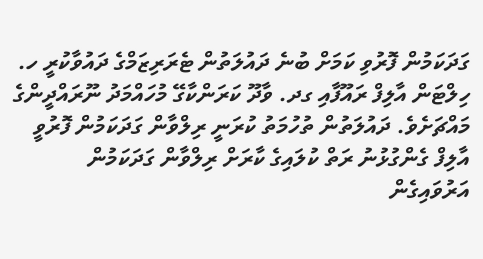ގަދަކަމުން ފޮރުވި ކަމަށް ބުނެ ދައުލަތުން ޓެރަރިޒަމްގެ ދައުވާކުރީ ހ. ހިލްޓަން އާލިފް ރައޫފާއި ގދ. ވާދޫ ކަރަންކާގޭ މުހައްމަދު ނޫރައްދީންގެ މައްޗަށެވެ. ދައުލަތުން ތުހުމަތު ކުރަނީ ރިލްވާން ގަދަކަމުން ފޮރުވީ އާލިފް ގެންގުޅުނު ރަތް ކުލައިގެ ކާރަށް ރިލްވާން ގަދަކަމުން އަރުވައިގެން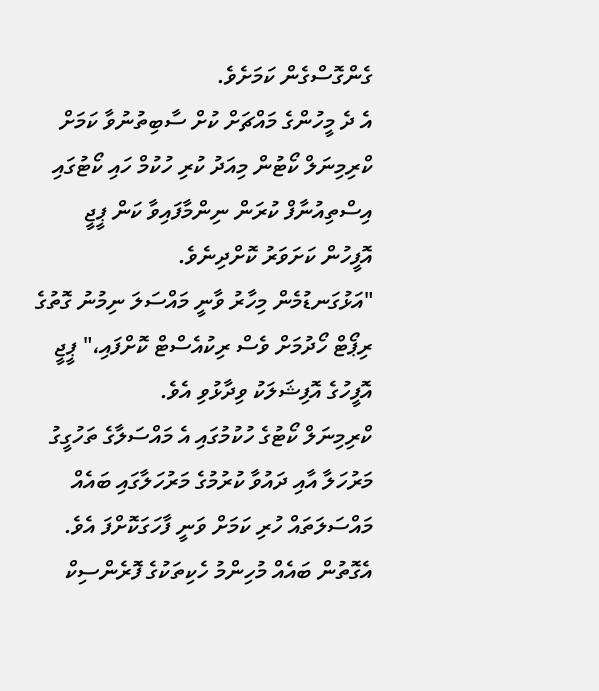ގެންގޮސްގެން ކަމަށެވެ.
އެ ދެ މީހުންގެ މައްޗަށް ކުށް ސާބިތުނުވާ ކަމަށް ކްރިމިނަލް ކޯޓުން މިއަދު ކުރި ހުކުމް ހައި ކޯޓުގައި އިސްތިއުނާފް ކުރަން ނިންމާފައިވާ ކަން ޕީޖީ އޮފީހުން ކަށަވަރު ކޮށްދިނެވެ.
"އަޅުގަނޑުމެން މިހާރު ވާނީ މައްސަލަ ނިމުނު ގޮތުގެ ރިޕޯޓް ހޯދުމަށް ވެސް ރިކުއެސްޓް ކޮށްފައި،" ޕީޖީ އޮފީހުގެ އޮފިޝަލަކު ވިދާޅުވި އެވެ.
ކްރިމިނަލް ކޯޓުގެ ހުކުމުގައި އެ މައްސަލާގެ ތަހުގީގު މަރުހަލާ އާއި ދައުވާ ކުރުމުގެ މަރުހަލާގައި ބައެއް މައްސަލަތައް ހުރި ކަމަށް ވަނީ ފާހަގަކޮށްފަ އެވެ. އެގޮތުން ބައެއް މުހިންމު ހެކިތަކުގެ ފޮރެންސިކް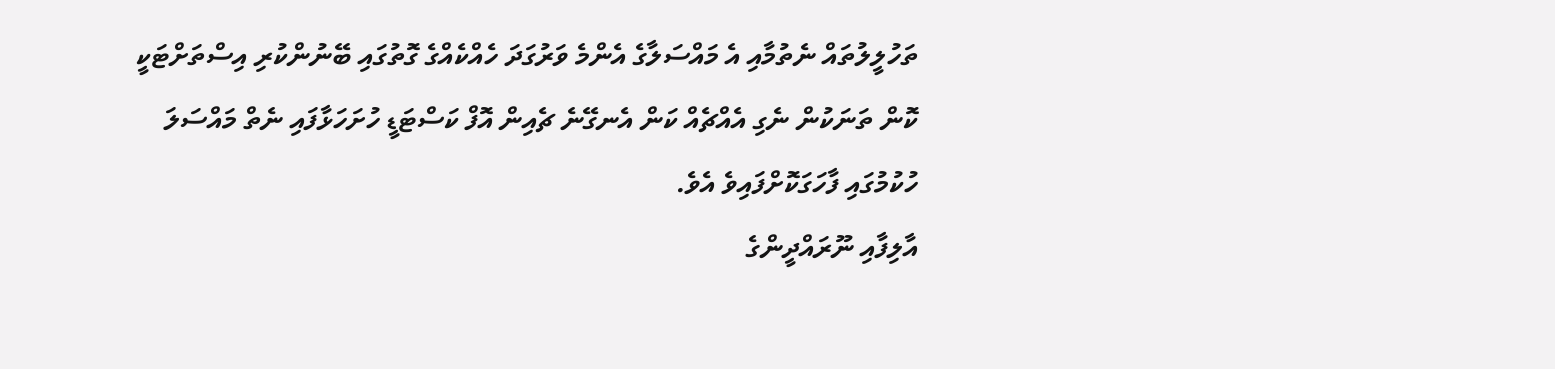ތަހުލީލުތައް ނެތުމާއި އެ މައްސަލާގެ އެންމެ ވަރުގަދަ ހެއްކެއްގެ ގޮތުގައި ބޭނުންކުރި އިސްތަށްޓަކީ ކޮން ތަނަކުން ނެގި އެއްޗެއް ކަން އެނގޭނެ ޗެއިން އޮފް ކަސްޓަޑީ ހުށަހަޅާފައި ނެތް މައްސަލަ ހުކުމުގައި ފާހަގަކޮށްފައިވެ އެވެ.
އާލިފާއި ނޫރައްދީންގެ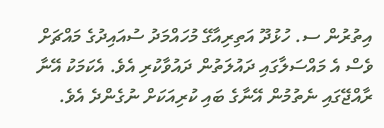އިތުރުން ސ. ހުޅުދޫ އަތިރިއާގޭ މުހައްމަދު ސުއައިދުގެ މައްޗަށް ވެސް އެ މައްސަލާގައި ދައުލަތުން ދައުވާކުރި އެވެ. އެކަމަކު އޭނާ ރާއްޖޭގައި ނެތުމުން އޭނާގެ ބައި ކުރިއަކަށް ނުގެންދެ އެވެ.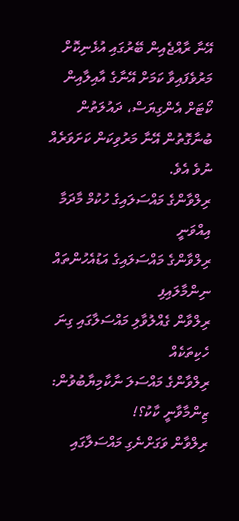އޭނާ ރާއްޖެއިން ބޭރުގައި އުޅެނިކޮށް މަރުވެފައިވާ ކަމަށް އޭނާގެ އާއިލާއިން ކޯޓަށް އެންގިޔަސް، ދައުލަތުން ބުނާގޮތުން އޭނާ މަރުވިކަން ކަށަވަރެއް ނުވެ އެވެ.
ރިލްވާންގެ މައްސަލައިގެ ހުކުމް މާދަމާ އިއްވަނީ
ރިލްވާންގެ މައްސަލައިގެ އަޑުއެހުންތައް ނިންމާލައިފި
ރިލްވާން ގެއްލުވާލި މައްސަލާގައި ގިނަ ހެކިތަކެއް
ރިލްވާންގެ މައްސަލަ ނާކާމިޔާބުވުން: ޒިންމާވާނީ ކާކު؟!
ރިލްވާން ވަގަށްނެގި މައްސަލާގައި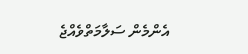އެންމެން ސަލާމަތްވެއްޖެ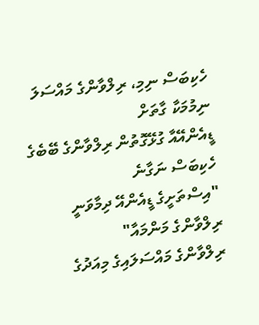ހެކިބަސް ނިމި، ރިލްވާންގެ މައްސަލަ ނިމުމަކާ ގާތަށް
ޑީއެންއޭއާ ގުޅޭގޮތުން ރިލްވާންގެ ބޭބެގެ ހެކިބަސް ނަގާނެ
"އިސްތަށީގެ ޑީއެންއޭ ދިމާވަނީ ރިލްވާންގެ މަންމައާ"
ރިލްވާންގެ މައްސަލައިގެ މިއަދުގެ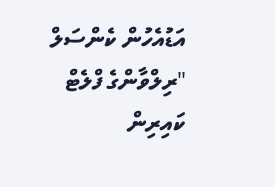އަޑުއެހުން ކެންސަލް
"ރިލްވާންގެ ފްލެޓް ކައިރިން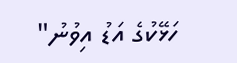ހަޅޭކުގެ އަޑު އިވުނު"